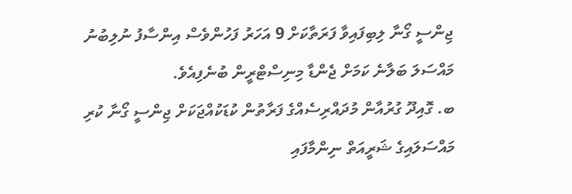ޖިންސީ ގޯނާ ލިބިފައިވާ ފަރަތާކަށް 9 އަހަރު ފަހުންވެސް އިންސާފު ނުލިބުނު މައްސަލަ ބަލާނެ ކަމަށް ޖެންޑާ މިނިސްޓްރީން ބުނެފިއެވެ.
ބ. ގޮއިދޫ ގުރުއާން މުދައްރިސެއްގެ ފަރާތުން ކުޑަކުއްޖަކަށް ޖިންސީ ގޯނާ ކުރި މައްސަލައިގެ ޝަރީއަތް ނިންމާފައި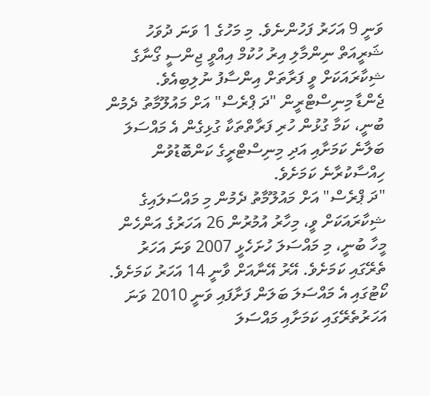ވަނީ 9 އަހަރު ފަހުންނެވެ. މި މަހުގެ 1 ވަނަ ދުވަހު ޝަރީއަތް ނިންމާލި އިރު ހުކުމް އިއްވީ ޖިންސީ ގޯނާގެ ޝިކާރައަކަށް ވީ ފަރާތަށް އިންސާފު ނުލިބިއެވެ.
ޖެންޑާ މިނިސްޓްރީން "ދަ ޕްރެސް" އަށް މައުލޫމާތު ދެމުން ބުނީ، ކަމާ ގުޅުން ހުރި ފަރާތްތަކާ ގުޅިގެން އެ މައްސަލަ ބަލާނެ ކަމަށާއި އަދި މިނިސްޓްރީގެ ކަންބޮޑުވުން ހިއްސާކުރާނެ ކަމަށެވެ.
"ދަ ޕްރެސް" އަށް މައުލޫމާތު ދެމުން މި މައްސަލައިގެ ޝިކާރައަކަށް ވީ، މިހާރު އުމުރުން 26 އަހަރުގެ އަންހެން މީހާ ބުނީ، މި މައްސަލަ ހުށަހެޅީ 2007 ވަނަ އަހަރު ތެރޭގައި ކަމަށެވެ. އޭރު އޭނާއަށް ވާނީ 14 އަހަރު ކަމަށެވެ. ކޯޓުގައި އެ މައްސަލަ ބަލަން ފަށާފައި ވަނީ 2010 ވަނަ އަހަރުތެރޭގައި ކަމަށާއި މައްސަލަ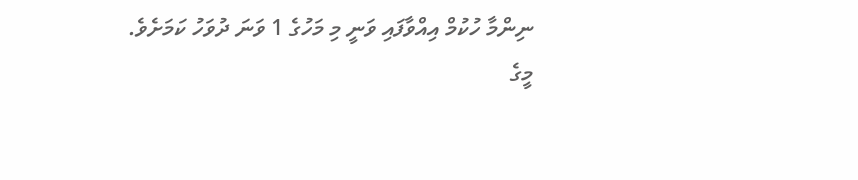ނިންމާ ހުކުމް އިއްވާފައި ވަނީ މި މަހުގެ 1 ވަނަ ދުވަހު ކަމަށެވެ.
މީގެ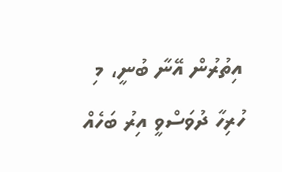އިތުރުން އޭނާ ބުނީ، މި ހުރިހާ ދުވަސްވީ އިރު ބަހެއް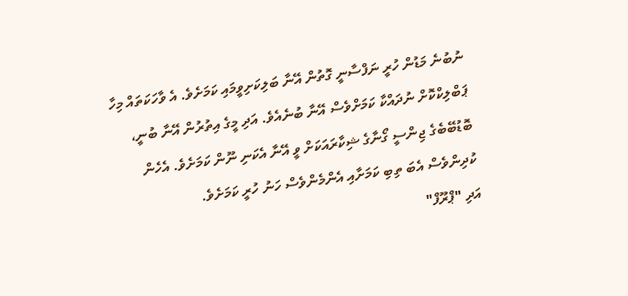ނުބުނެ މަޑުން ހުރީ ނަފްސާނީ ގޮތުން އޭނާ ބަލިކަށިވީމައި ކަމަށެވެ. އެ ވާހަކަތައް މިހާ ޕަބްލިކްކޮށް ނުދައްކާ ކަމަށްވެސް އޭނާ ބުނެއެވެ. އަދި މީގެ އިތުރުން އޭނާ ބުނީ، ބޮޑުބޭބެގެ ޖިންސީ ގޯނާގެ ޝިކާރައަކަށް ވީ އޭނާ އެކަނި ނޫން ކަމަށެވެ. އެހެން ކުދިންވެސް އެބަ ތިބި ކަމަށާއި އެންމެންވެސް ހަނު ހުރީ ކަމަށެވެ.
އަދި "ޕްރޫފް"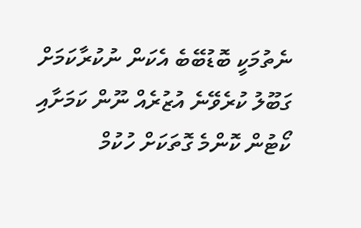ނެތުމަކީ ބޮޑުބޭބެ އެކަން ނުކުރާކަމަށް ގަބޫލު ކުރެވޭނެ އުޒުރެއް ނޫން ކަމަށާއި ކޯޓުން ކޮންމެ ގޮތަކަށް ހުކުމް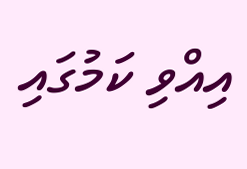އިއްވި ކަމުގައި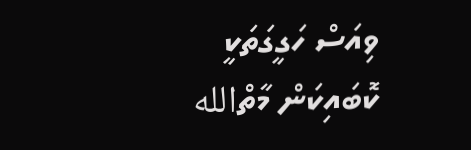ވިއަސް ހަގީގަތަކީ ކޮބައިކަން މާތްالله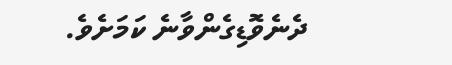ދެނެވޮޑިގެންވާނެ ކަމަށެވެ.